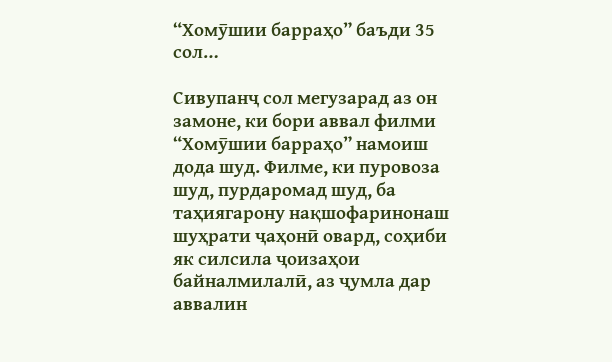“Хомӯшии барраҳо” баъди 35 сол…

Сивупанҷ сол мегузарад аз он замоне, ки бори аввал филми “Хомӯшии барраҳо” намоиш дода шуд. Филме, ки пуровоза шуд, пурдаромад шуд, ба таҳиягарону нақшофаринонаш шуҳрати ҷаҳонӣ овард, соҳиби як силсила ҷоизаҳои байналмилалӣ, аз ҷумла дар аввалин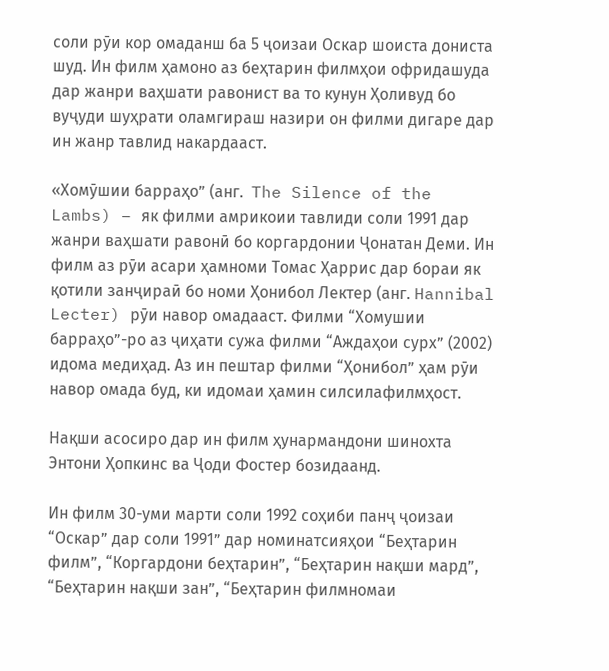соли рӯи кор омаданш ба 5 ҷоизаи Оскар шоиста дониста шуд. Ин филм ҳамоно аз беҳтарин филмҳои офридашуда дар жанри ваҳшати равонист ва то кунун Ҳоливуд бо вуҷуди шуҳрати оламгираш назири он филми дигаре дар ин жанр тавлид накардааст.

«Хомӯшии барраҳо” (анг.  The Silence of the Lambs) – як филми амрикоии тавлиди соли 1991 дар жанри ваҳшати равонӣ бо коргардонии Ҷонатан Деми. Ин филм аз рӯи асари ҳамноми Томас Ҳаррис дар бораи як қотили занҷираӣ бо номи Ҳонибол Лектер (анг. Hannibal Lecter) рӯи навор омадааст. Филми “Хомушии барраҳо”-ро аз ҷиҳати сужа филми “Аждаҳои сурх” (2002) идома медиҳад. Аз ин пештар филми “Ҳонибол” ҳам рӯи навор омада буд, ки идомаи ҳамин силсилафилмҳост.

Нақши асосиро дар ин филм ҳунармандони шинохта Энтони Ҳопкинс ва Ҷоди Фостер бозидаанд.

Ин филм 30-уми марти соли 1992 соҳиби панҷ ҷоизаи “Оскар” дар соли 1991” дар номинатсияҳои “Беҳтарин филм”, “Коргардони беҳтарин”, “Беҳтарин нақши мард”, “Беҳтарин нақши зан”, “Беҳтарин филмномаи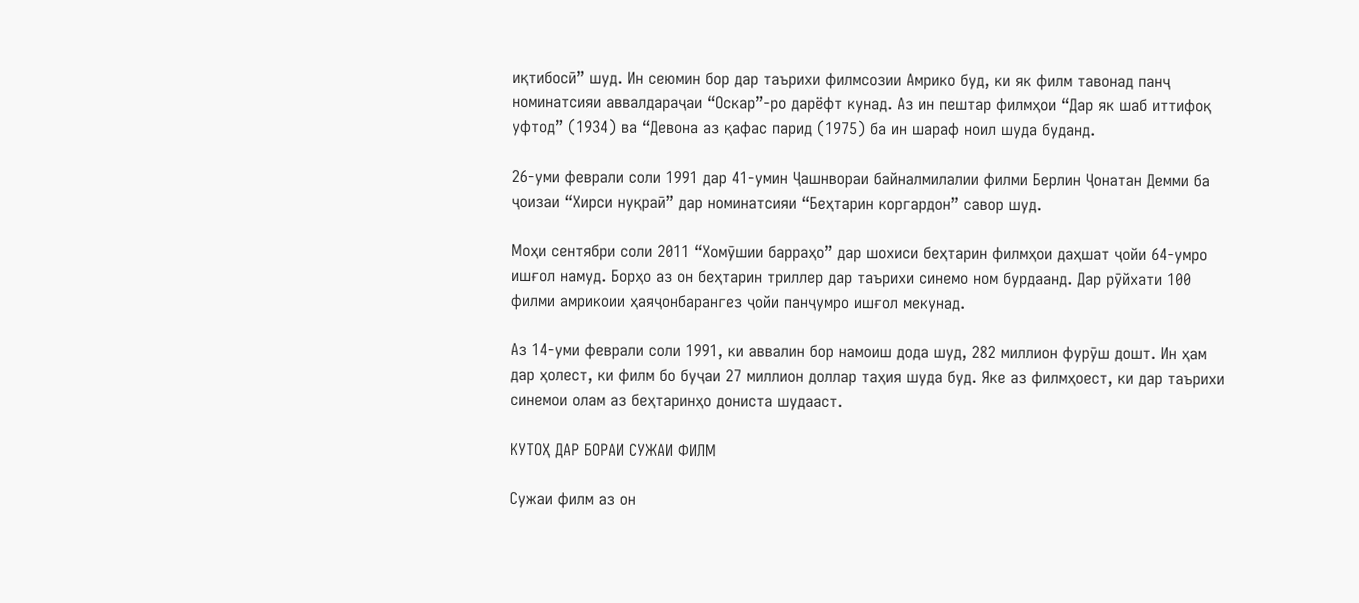иқтибосӣ” шуд. Ин сеюмин бор дар таърихи филмсозии Амрико буд, ки як филм тавонад панҷ номинатсияи аввалдараҷаи “Оскар”-ро дарёфт кунад. Аз ин пештар филмҳои “Дар як шаб иттифоқ уфтод” (1934) ва “Девона аз қафас парид (1975) ба ин шараф ноил шуда буданд.

26-уми феврали соли 1991 дар 41-умин Ҷашнвораи байналмилалии филми Берлин Ҷонатан Демми ба ҷоизаи “Хирси нуқраӣ” дар номинатсияи “Беҳтарин коргардон” савор шуд.

Моҳи сентябри соли 2011 “Хомӯшии барраҳо” дар шохиси беҳтарин филмҳои даҳшат ҷойи 64-умро ишғол намуд. Борҳо аз он беҳтарин триллер дар таърихи синемо ном бурдаанд. Дар рӯйхати 100 филми амрикоии ҳаяҷонбарангез ҷойи панҷумро ишғол мекунад.

Аз 14-уми феврали соли 1991, ки аввалин бор намоиш дода шуд, 282 миллион фурӯш дошт. Ин ҳам дар ҳолест, ки филм бо буҷаи 27 миллион доллар таҳия шуда буд. Яке аз филмҳоест, ки дар таърихи синемои олам аз беҳтаринҳо дониста шудааст.

КУТОҲ ДАР БОРАИ СУЖАИ ФИЛМ

Сужаи филм аз он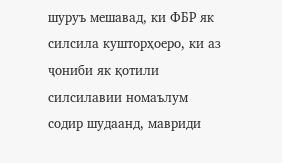шуруъ мешавад, ки ФБР як силсила кушторҳоеро, ки аз ҷониби як қотили силсилавии номаълум содир шудаанд, мавриди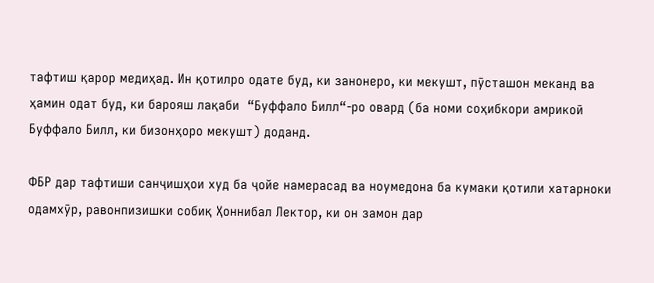тафтиш қарор медиҳад. Ин қотилро одате буд, ки занонеро, ки мекушт, пӯсташон меканд ва ҳамин одат буд, ки барояш лақаби  “Буффало Билл“-ро овард (ба номи соҳибкори амрикоӣ Буффало Билл, ки бизонҳоро мекушт) доданд.

ФБР дар тафтиши санҷишҳои худ ба ҷойе намерасад ва ноумедона ба кумаки қотили хатарноки одамхӯр, равонпизишки собиқ Ҳоннибал Лектор, ки он замон дар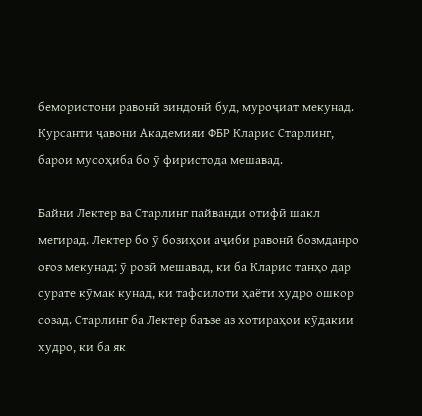бемористони равонӣ зиндонӣ буд, муроҷиат мекунад. Курсанти ҷавони Академияи ФБР Кларис Старлинг, барои мусоҳиба бо ӯ фиристода мешавад.

Байни Лектер ва Старлинг пайванди отифӣ шакл мегирад. Лектер бо ӯ бозиҳои аҷиби равонӣ бозмданро оғоз мекунад: ӯ розӣ мешавад, ки ба Кларис танҳо дар сурате кӯмак кунад, ки тафсилоти ҳаёти худро ошкор созад. Старлинг ба Лектер баъзе аз хотираҳои кӯдакии худро, ки ба як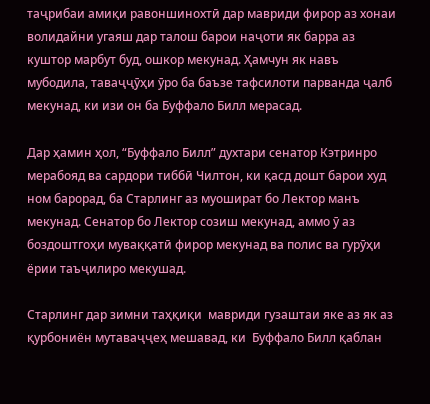таҷрибаи амиқи равоншинохтӣ дар мавриди фирор аз хонаи волидайни угаяш дар талош барои наҷоти як барра аз куштор марбут буд, ошкор мекунад. Ҳамчун як навъ мубодила, таваҷҷӯҳи ӯро ба баъзе тафсилоти парванда ҷалб мекунад, ки изи он ба Буффало Билл мерасад.

Дар ҳамин ҳол, “Буффало Билл” духтари сенатор Кэтринро мерабояд ва сардори тиббӣ Чилтон, ки қасд дошт барои худ ном барорад, ба Старлинг аз муошират бо Лектор манъ мекунад. Сенатор бо Лектор созиш мекунад, аммо ӯ аз боздоштгоҳи муваққатӣ фирор мекунад ва полис ва гурӯҳи ёрии таъҷилиро мекушад.

Старлинг дар зимни таҳқиқи  мавриди гузаштаи яке аз як аз қурбониён мутаваҷҷеҳ мешавад, ки  Буффало Билл қаблан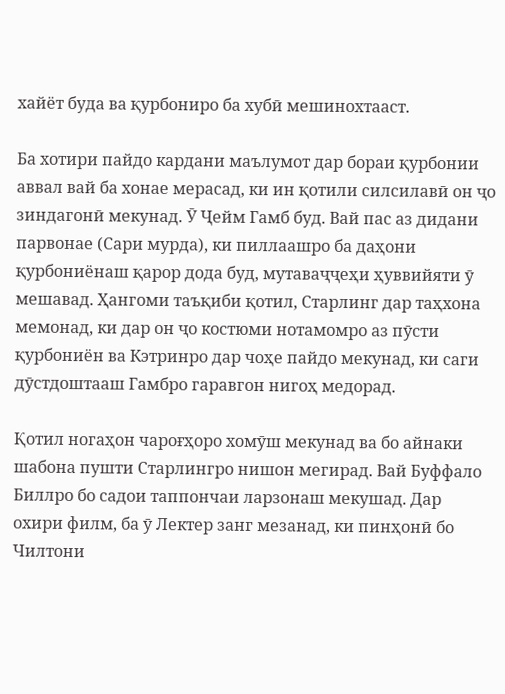хайёт буда ва қурбониро ба хубӣ мешинохтааст.

Ба хотири пайдо кардани маълумот дар бораи қурбонии аввал вай ба хонае мерасад, ки ин қотили силсилавӣ он ҷо зиндагонӣ мекунад. Ӯ Ҷейм Гамб буд. Вай пас аз дидани парвонае (Сари мурда), ки пиллаашро ба даҳони қурбониёнаш қарор дода буд, мутаваҷҷеҳи ҳуввийяти ӯ мешавад. Ҳангоми таъқиби қотил, Старлинг дар таҳхона мемонад, ки дар он ҷо костюми нотамомро аз пӯсти қурбониён ва Кэтринро дар чоҳе пайдо мекунад, ки саги дӯстдоштааш Гамбро гаравгон нигоҳ медорад.

Қотил ногаҳон чароғҳоро хомӯш мекунад ва бо айнаки шабона пушти Старлингро нишон мегирад. Вай Буффало Биллро бо садои таппончаи ларзонаш мекушад. Дар охири филм, ба ӯ Лектер занг мезанад, ки пинҳонӣ бо Чилтони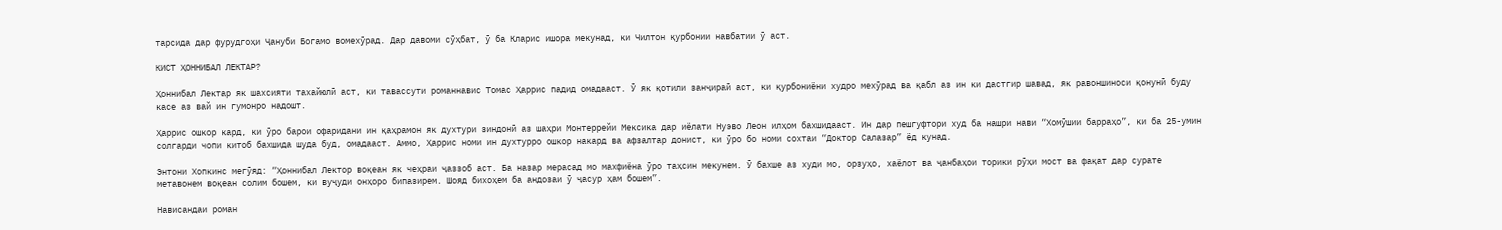тарсида дар фурудгоҳи Ҷануби Богамо вомехӯрад. Дар давоми сӯҳбат, ӯ ба Кларис ишора мекунад, ки Чилтон қурбонии навбатии ӯ аст.

КИСТ ҲОННИБАЛ ЛЕКТАР?

Ҳоннибал Лектар як шахсияти тахайюлӣ аст, ки тавассути романнавис Томас Ҳаррис падид омадааст. Ӯ як қотили занҷираӣ аст, ки қурбониёни худро мехӯрад ва қабл аз ин ки дастгир шавад, як равоншиноси қонунӣ буду касе аз вай ин гумонро надошт.

Ҳаррис ошкор кард, ки ӯро барои офаридани ин қаҳрамон як духтури зиндонӣ аз шаҳри Монтеррейи Мексика дар иёлати Нуэво Леон илҳом бахшидааст. Ин дар пешгуфтори худ ба нашри нави “Хомӯшии барраҳо”, ки ба 25-умин солгарди чопи китоб бахшида шуда буд, омадааст. Аммо, Ҳаррис номи ин духтурро ошкор накард ва афзалтар донист, ки ӯро бо номи сохтаи “Доктор Салазар” ёд кунад.

Энтони Хопкинс мегӯяд: “Ҳоннибал Лектор воқеан як чеҳраи ҷаззоб аст. Ба назар мерасад мо махфиёна ӯро таҳсин мекунем. Ӯ бахше аз худи мо, орзуҳо, хаёлот ва ҷанбаҳои торики рӯҳи мост ва фақат дар сурате метавонем воқеан солим бошем, ки вуҷуди онҳоро бипазирем. Шояд бихоҳем ба андозаи ӯ ҷасур ҳам бошем”.

Нависандаи роман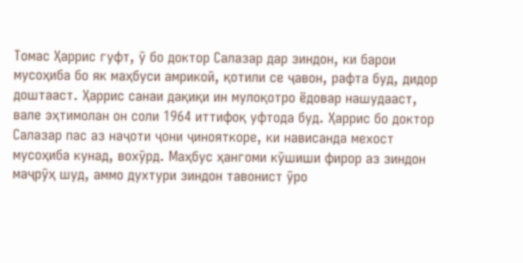Томас Ҳаррис гуфт, ӯ бо доктор Салазар дар зиндон, ки барои мусоҳиба бо як маҳбуси амрикоӣ, қотили се ҷавон, рафта буд, дидор доштааст. Ҳаррис санаи дақиқи ин мулоқотро ёдовар нашудааст, вале эҳтимолан он соли 1964 иттифоқ уфтода буд. Ҳаррис бо доктор Салазар пас аз наҷоти ҷони ҷинояткоре, ки нависанда мехост мусоҳиба кунад, вохӯрд. Маҳбус ҳангоми кӯшиши фирор аз зиндон маҷрӯҳ шуд, аммо духтури зиндон тавонист ӯро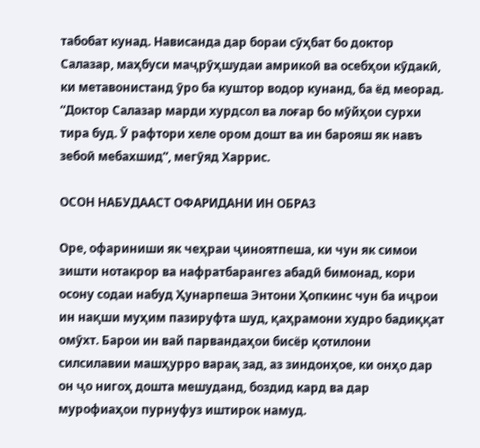табобат кунад. Нависанда дар бораи сӯҳбат бо доктор Салазар, маҳбуси маҷрӯҳшудаи амрикоӣ ва осебҳои кӯдакӣ, ки метавонистанд ӯро ба куштор водор кунанд, ба ёд меорад. “Доктор Салазар марди хурдсол ва лоғар бо мӯйҳои сурхи тира буд. Ӯ рафтори хеле ором дошт ва ин барояш як навъ зебоӣ мебахшид”, мегӯяд Харрис.

ОСОН НАБУДААСТ ОФАРИДАНИ ИН ОБРАЗ

Оре, офариниши як чеҳраи ҷиноятпеша, ки чун як симои зишти нотакрор ва нафратбарангез абадӣ бимонад, кори осону содаи набуд Ҳунарпеша Энтони Ҳопкинс чун ба иҷрои ин нақши муҳим пазируфта шуд, қаҳрамони худро бадиққат омӯхт. Барои ин вай парвандаҳои бисёр қотилони силсилавии машҳурро варақ зад, аз зиндонҳое, ки онҳо дар он ҷо нигоҳ дошта мешуданд, боздид кард ва дар мурофиаҳои пурнуфуз иштирок намуд.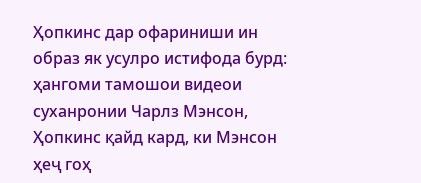Ҳопкинс дар офариниши ин образ як усулро истифода бурд: ҳангоми тамошои видеои суханронии Чарлз Мэнсон, Ҳопкинс қайд кард, ки Мэнсон ҳеҷ гоҳ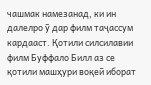чашмак намезанад, ки ин далелро ӯ дар филм таҷассум кардааст. Қотили силсилавии филм Буффало Билл аз се қотили машҳури воқеӣ иборат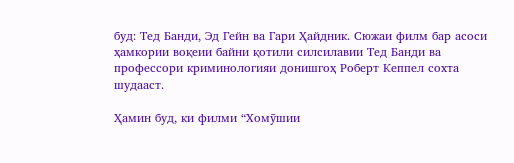буд: Тед Банди, Эд Гейн ва Гари Ҳайдник. Сюжаи филм бар асоси ҳамкории воқеии байни қотили силсилавии Тед Банди ва профессори криминологияи донишгоҳ Роберт Кеппел сохта шудааст.

Ҳамин буд, ки филми “Хомӯшии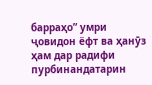барраҳо” умри ҷовидон ёфт ва ҳанӯз ҳам дар радифи пурбинандатарин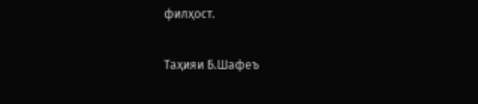филҳост.

Таҳияи Б.Шафеъ